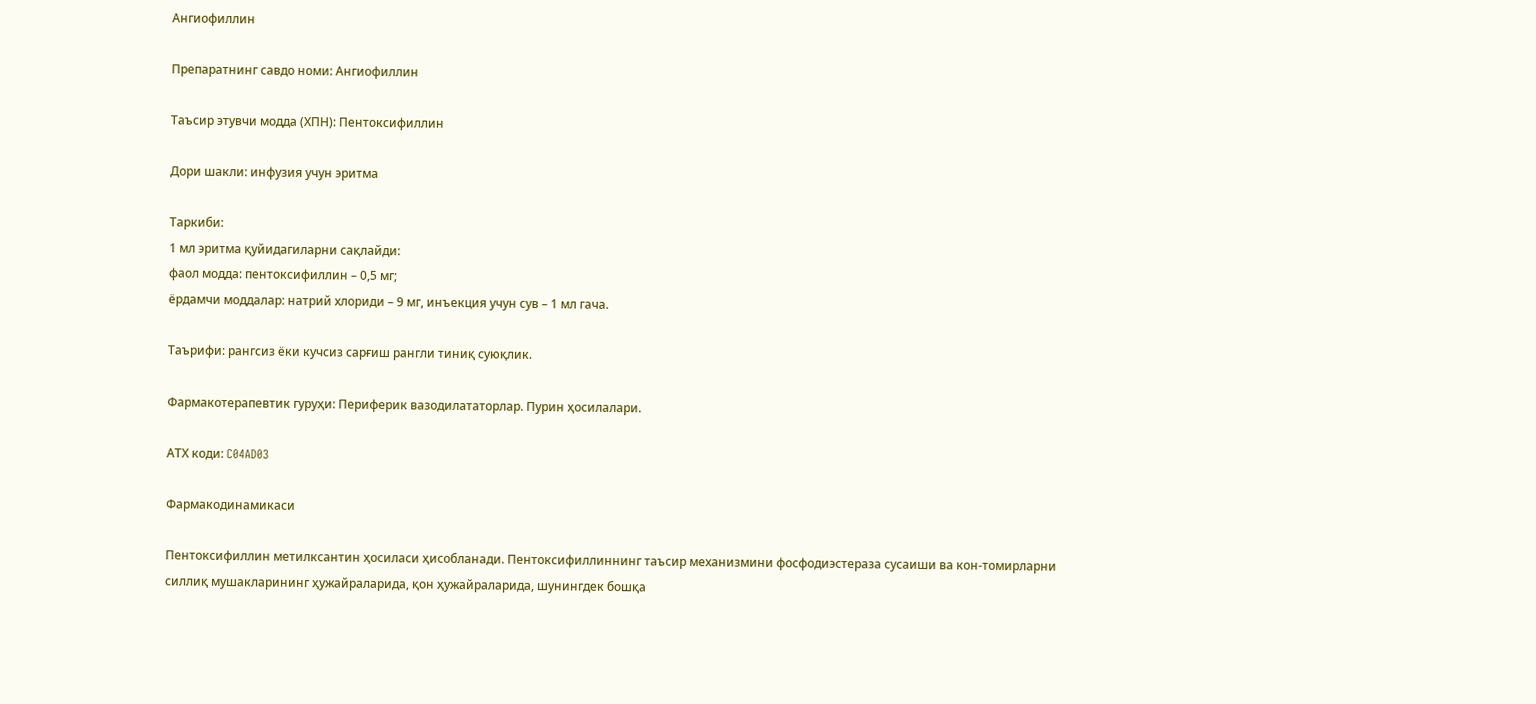Ангиофиллин

Препаратнинг савдо номи: Ангиофиллин

Таъсир этувчи модда (ХПН): Пентоксифиллин

Дори шакли: инфузия учун эритма

Таркиби:
1 мл эритма қуйидагиларни сақлайди:
фаол модда: пентоксифиллин – 0,5 мг;
ёрдамчи моддалар: натрий хлориди – 9 мг, инъекция учун сув – 1 мл гача.

Таърифи: рангсиз ёки кучсиз сарғиш рангли тиниқ суюқлик.

Фармакотерапевтик гуруҳи: Периферик вазодилататорлар. Пурин ҳосилалари.

АТХ коди: C04AD03

Фармакодинамикаси

Пентоксифиллин метилксантин ҳосиласи ҳисобланади. Пентоксифиллиннинг таъсир механизмини фосфодиэстераза сусаиши ва кон-томирларни силлиқ мушакларининг ҳужайраларида, қон ҳужайраларида, шунингдек бошқа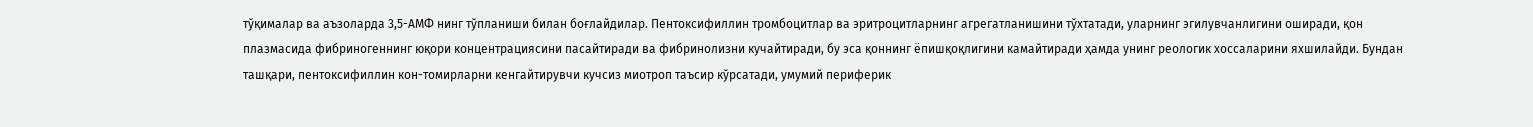тўқималар ва аъзоларда 3,5-АМФ нинг тўпланиши билан боғлайдилар. Пентоксифиллин тромбоцитлар ва эритроцитларнинг агрегатланишини тўхтатади, уларнинг эгилувчанлигини оширади, қон плазмасида фибриногеннинг юқори концентрациясини пасайтиради ва фибринолизни кучайтиради, бу эса қоннинг ёпишқоқлигини камайтиради ҳамда унинг реологик хоссаларини яхшилайди. Бундан ташқари, пентоксифиллин кон-томирларни кенгайтирувчи кучсиз миотроп таъсир кўрсатади, умумий периферик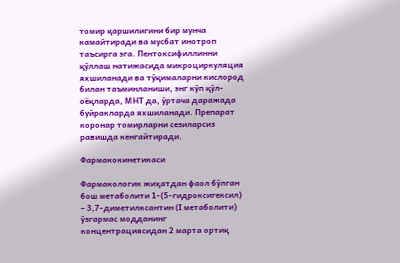томир қаршилигини бир мунча камайтиради ва мусбат инотроп таъсирга эга. Пентоксифиллинни қўллаш натижасида микроциркуляция яхшиланади ва тўқималарни кислород билан таъминланиши, энг кўп қўл-оёқларда, МНТ да, ўртача даражада буйракларда яхшиланади. Препарат коронар томирларни сезиларсиз равишда кенгайтиради.

Фармакокинетикаси

Фармакологик жиҳатдан фаол бўлган бош метаболити 1-(5-гидроксигексил) – 3,7-диметилксантин (I метаболити) ўзгармас модданинг концентрациясидан 2 марта ортиқ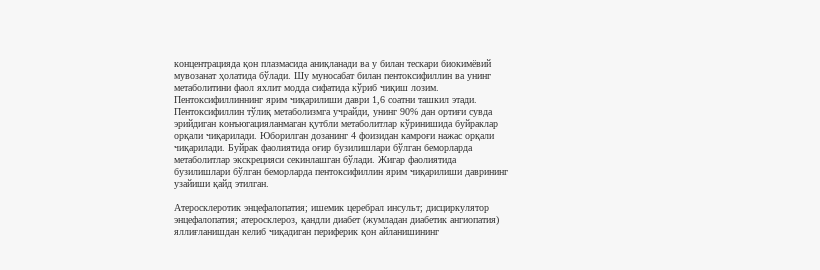концентрацияда қон плазмасида аниқланади ва у билан тескари биокимёвий мувозанат ҳолатида бўлади. Шу муносабат билан пентоксифиллин ва унинг метаболитини фаол яхлит модда сифатида кўриб чиқиш лозим. Пентоксифиллиннинг ярим чиқарилиши даври 1,6 соатни ташкил этади.
Пентоксифиллин тўлиқ метаболизмга учрайди, унинг 90% дан ортиғи сувда эрийдиган конъюгацияланмаган қутбли метаболитлар кўринишида буйраклар орқали чиқарилади. Юборилган дозанинг 4 фоизидан камроғи нажас орқали чиқарилади. Буйрак фаолиятида оғир бузилишлари бўлган беморларда метаболитлар экскрецияси секинлашган бўлади. Жигар фаолиятида бузилишлари бўлган беморларда пентоксифиллин ярим чиқарилиши даврининг узайиши қайд этилган.

Атеросклеротик энцефалопатия; ишемик церебрал инсульт; дисциркулятор энцефалопатия; атеросклероз, қандли диабет (жумладан диабетик ангиопатия) яллиғланишдан келиб чиқадиган периферик қон айланишининг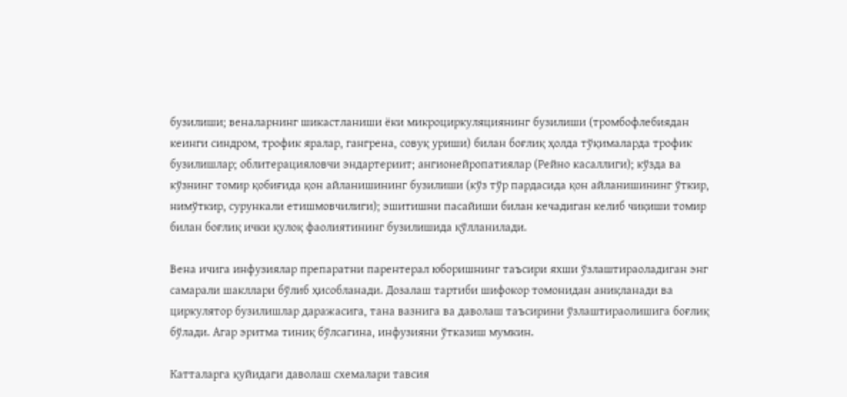бузилиши; веналарнинг шикастланиши ёки микроциркуляциянинг бузилиши (тромбофлебиядан кеинги синдром, трофик яралар, гангрена, совуқ уриши) билан боғлиқ ҳолда тўқималарда трофик бузилишлар; облитерацияловчи эндартериит; ангионейропатиялар (Рейно касаллиги); кўзда ва кўзнинг томир қобиғида қон айланишининг бузилиши (кўз тўр пардасида қон айланишининг ўткир, нимўткир, сурункали етишмовчилиги); эшитишни пасайиши билан кечадиган келиб чиқиши томир билан боғлиқ ички қулоқ фаолиятининг бузилишида қўлланилади.

Вена ичига инфузиялар препаратни парентерал юборишнинг таъсири яхши ўзлаштираоладиган энг самарали шакллари бўлиб ҳисобланади. Дозалаш тартиби шифокор томонидан аниқланади ва циркулятор бузилишлар даражасига, тана вазнига ва даволаш таъсирини ўзлаштираолишига боғлиқ бўлади. Агар эритма тиниқ бўлсагина, инфузияни ўтказиш мумкин.

Катталарга қуйидаги даволаш схемалари тавсия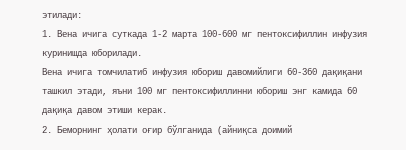этилади:
1. Вена ичига суткада 1-2 марта 100-600 мг пентоксифиллин инфузия куринишда юборилади.
Вена ичига томчилатиб инфузия юбориш давомийлиги 60-360 дақиқани ташкил этади, яъни 100 мг пентоксифиллинни юбориш энг камида 60 дақиқа давом этиши керак.
2. Беморнинг ҳолати оғир бўлганида (айниқса доимий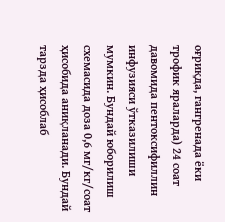оғриқда, гангренада ёки трофик яраларда) 24 соат давомида пентоксифиллин инфузияси ўтказилиши мумкин. Бундай юборилиш схемасида доза 0,6 мг/кг/соат ҳисобида аниқланади. Бундай тарзда ҳисоблаб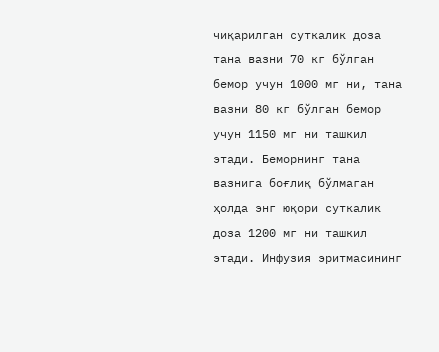чиқарилган суткалик доза тана вазни 70 кг бўлган бемор учун 1000 мг ни, тана вазни 80 кг бўлган бемор учун 1150 мг ни ташкил этади. Беморнинг тана вазнига боғлиқ бўлмаган ҳолда энг юқори суткалик доза 1200 мг ни ташкил этади. Инфузия эритмасининг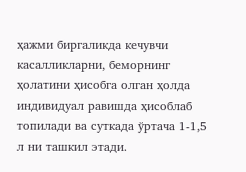ҳажми биргаликда кечувчи касалликларни, беморнинг ҳолатини ҳисобга олган ҳолда индивидуал равишда ҳисоблаб топилади ва суткада ўртача 1-1,5 л ни ташкил этади.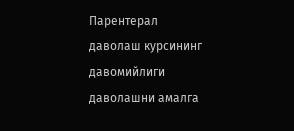Парентерал даволаш курсининг давомийлиги даволашни амалга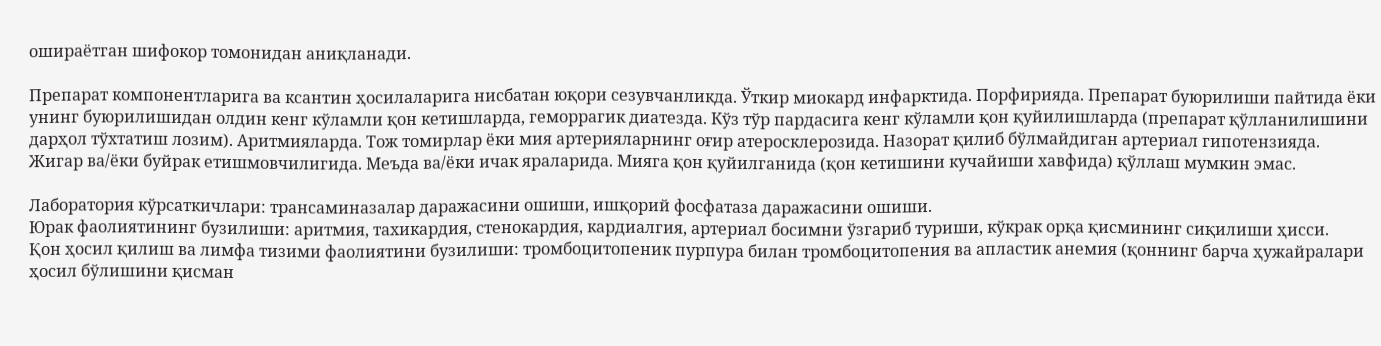ошираётган шифокор томонидан аниқланади.

Препарат компонентларига ва ксантин ҳосилаларига нисбатан юқори сезувчанликда. Ўткир миокард инфарктида. Порфирияда. Препарат буюрилиши пайтида ёки унинг буюрилишидан олдин кенг кўламли қон кетишларда, геморрагик диатезда. Кўз тўр пардасига кенг кўламли қон қуйилишларда (препарат қўлланилишини дарҳол тўхтатиш лозим). Аритмияларда. Тож томирлар ёки мия артерияларнинг оғир атеросклерозида. Назорат қилиб бўлмайдиган артериал гипотензияда. Жигар ва/ёки буйрак етишмовчилигида. Меъда ва/ёки ичак яраларида. Мияга қон қуйилганида (қон кетишини кучайиши хавфида) қўллаш мумкин эмас.

Лаборатория кўрсаткичлари: трансаминазалар даражасини ошиши, ишқорий фосфатаза даражасини ошиши.
Юрак фаолиятининг бузилиши: аритмия, тахикардия, стенокардия, кардиалгия, артериал босимни ўзгариб туриши, кўкрак орқа қисмининг сиқилиши ҳисси.
Қон ҳосил қилиш ва лимфа тизими фаолиятини бузилиши: тромбоцитопеник пурпура билан тромбоцитопения ва апластик анемия (қоннинг барча ҳужайралари ҳосил бўлишини қисман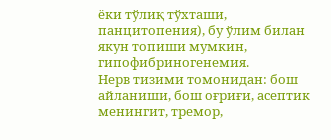ёки тўлиқ тўхташи, панцитопения), бу ўлим билан якун топиши мумкин, гипофибриногенемия.
Нерв тизими томонидан: бош айланиши, бош оғриғи, асептик менингит, тремор,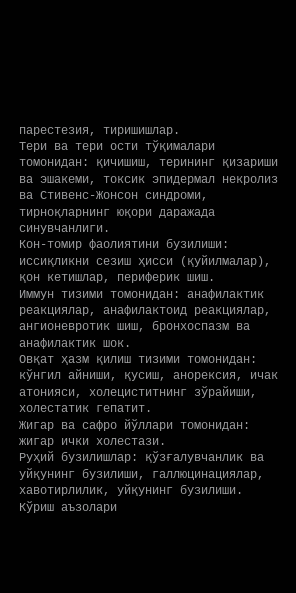парестезия, тиришишлар.
Тери ва тери ости тўқималари томонидан: қичишиш, терининг қизариши ва эшакеми, токсик эпидермал некролиз ва Стивенс-Жонсон синдроми, тирноқларнинг юқори даражада синувчанлиги.
Кон-томир фаолиятини бузилиши: иссиқликни сезиш ҳисси (қуйилмалар), қон кетишлар, периферик шиш.
Иммун тизими томонидан: анафилактик реакциялар, анафилактоид реакциялар, ангионевротик шиш, бронхоспазм ва анафилактик шок.
Овқат ҳазм қилиш тизими томонидан: кўнгил айниши, қусиш, анорексия, ичак атонияси, холециститнинг зўрайиши, холестатик гепатит.
Жигар ва сафро йўллари томонидан: жигар ички холестази.
Руҳий бузилишлар: қўзғалувчанлик ва уйқунинг бузилиши, галлюцинациялар, хавотирлилик, уйқунинг бузилиши.
Кўриш аъзолари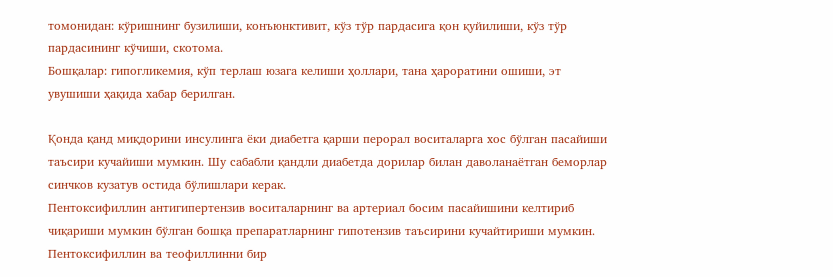томонидан: кўришнинг бузилиши, конъюнктивит, кўз тўр пардасига қон қуйилиши, кўз тўр пардасининг кўчиши, скотома.
Бошқалар: гипогликемия, кўп терлаш юзага келиши ҳоллари, тана ҳароратини ошиши, эт увушиши ҳақида хабар берилган.

Қонда қанд миқдорини инсулинга ёки диабетга қарши перорал воситаларга хос бўлган пасайиши таъсири кучайиши мумкин. Шу сабабли қандли диабетда дорилар билан даволанаётган беморлар синчков кузатув остида бўлишлари керак.
Пентоксифиллин антигипертензив воситаларнинг ва артериал босим пасайишини келтириб чиқариши мумкин бўлган бошқа препаратларнинг гипотензив таъсирини кучайтириши мумкин.
Пентоксифиллин ва теофиллинни бир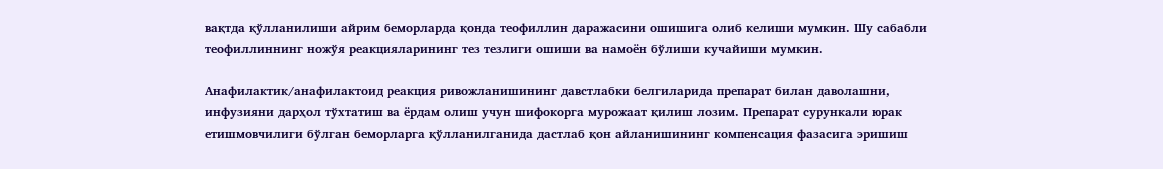вақтда қўлланилиши айрим беморларда қонда теофиллин даражасини ошишига олиб келиши мумкин. Шу сабабли теофиллиннинг ножўя реакцияларининг тез тезлиги ошиши ва намоён бўлиши кучайиши мумкин.

Анафилактик/анафилактоид реакция ривожланишининг давстлабки белгиларида препарат билан даволашни, инфузияни дарҳол тўхтатиш ва ёрдам олиш учун шифокорга мурожаат қилиш лозим. Препарат сурункали юрак етишмовчилиги бўлган беморларга қўлланилганида дастлаб қон айланишининг компенсация фазасига эришиш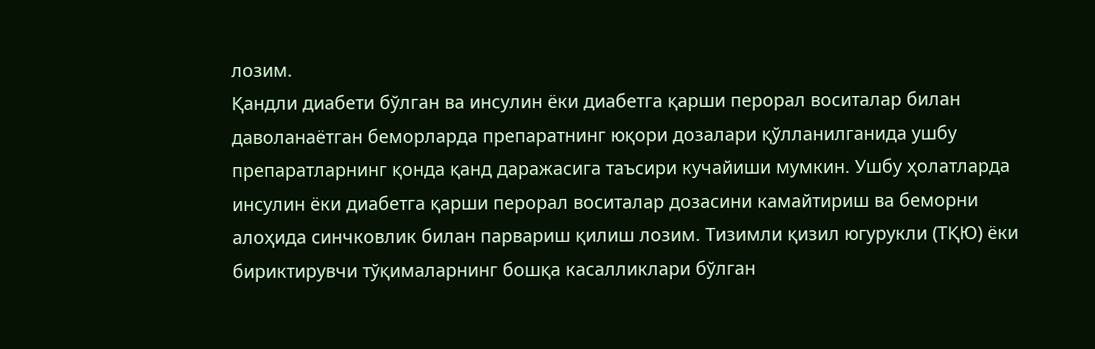лозим.
Қандли диабети бўлган ва инсулин ёки диабетга қарши перорал воситалар билан даволанаётган беморларда препаратнинг юқори дозалари қўлланилганида ушбу препаратларнинг қонда қанд даражасига таъсири кучайиши мумкин. Ушбу ҳолатларда инсулин ёки диабетга қарши перорал воситалар дозасини камайтириш ва беморни алоҳида синчковлик билан парвариш қилиш лозим. Тизимли қизил югурукли (ТҚЮ) ёки бириктирувчи тўқималарнинг бошқа касалликлари бўлган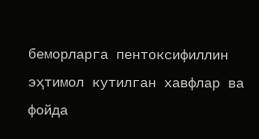беморларга пентоксифиллин эҳтимол кутилган хавфлар ва фойда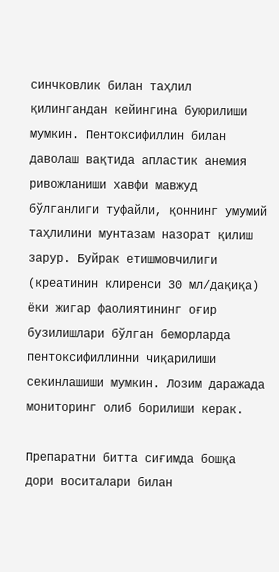синчковлик билан таҳлил қилингандан кейингина буюрилиши мумкин. Пентоксифиллин билан даволаш вақтида апластик анемия ривожланиши хавфи мавжуд бўлганлиги туфайли, қоннинг умумий таҳлилини мунтазам назорат қилиш зарур. Буйрак етишмовчилиги (креатинин клиренси 30 мл/дақиқа) ёки жигар фаолиятининг оғир бузилишлари бўлган беморларда пентоксифиллинни чиқарилиши секинлашиши мумкин. Лозим даражада мониторинг олиб борилиши керак.

Препаратни битта сиғимда бошқа дори воситалари билан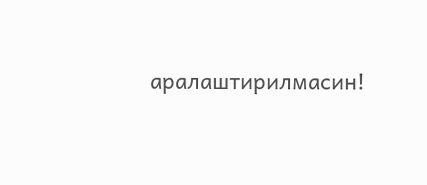аралаштирилмасин!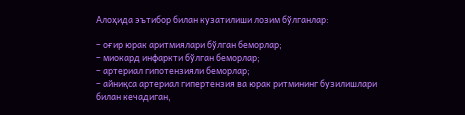Алоҳида эътибор билан кузатилиши лозим бўлганлар:

– оғир юрак аритмиялари бўлган беморлар;
– миокард инфаркти бўлган беморлар;
– артериал гипотензияли беморлар;
– айниқса артериал гипертензия ва юрак ритмининг бузилишлари билан кечадиган,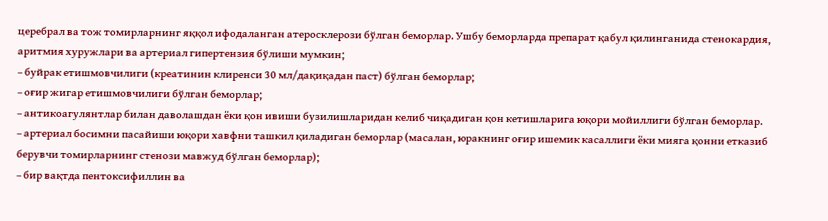церебрал ва тож томирларнинг яққол ифодаланган атеросклерози бўлган беморлар. Ушбу беморларда препарат қабул қилинганида стенокардия, аритмия хуружлари ва артериал гипертензия бўлиши мумкин;
– буйрак етишмовчилиги (креатинин клиренси 30 мл/дақиқадан паст) бўлган беморлар;
– оғир жигар етишмовчилиги бўлган беморлар;
– антикоагулянтлар билан даволашдан ёки қон ивиши бузилишларидан келиб чиқадиган қон кетишларига юқори мойиллиги бўлган беморлар.
– артериал босимни пасайиши юқори хавфни ташкил қиладиган беморлар (масалан, юракнинг оғир ишемик касаллиги ёки мияга қонни етказиб берувчи томирларнинг стенози мавжуд бўлган беморлар);
– бир вақтда пентоксифиллин ва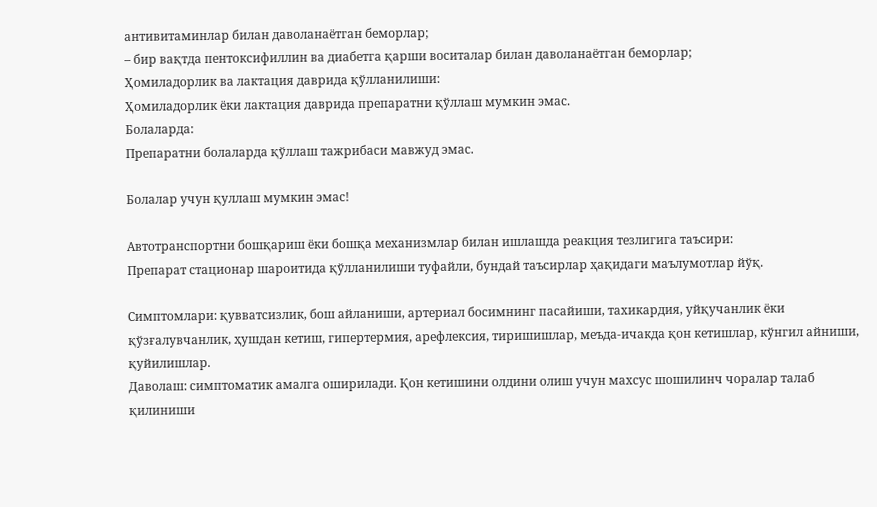антивитаминлар билан даволанаётган беморлар;
– бир вақтда пентоксифиллин ва диабетга қарши воситалар билан даволанаётган беморлар;
Ҳомиладорлик ва лактация даврида қўлланилиши:
Ҳомиладорлик ёки лактация даврида препаратни қўллаш мумкин эмас.
Болаларда:
Препаратни болаларда қўллаш тажрибаси мавжуд эмас.

Болалар учун қуллаш мумкин эмас!

Автотранспортни бошқариш ёки бошқа механизмлар билан ишлашда реакция тезлигига таъсири:
Препарат стационар шароитида қўлланилиши туфайли, бундай таъсирлар ҳақидаги маълумотлар йўқ.

Симптомлари: қувватсизлик, бош айланиши, артериал босимнинг пасайиши, тахикардия, уйқучанлик ёки қўзғалувчанлик, ҳушдан кетиш, гипертермия, арефлексия, тиришишлар, меъда-ичакда қон кетишлар, кўнгил айниши, қуйилишлар.
Даволаш: симптоматик амалга оширилади. Қон кетишини олдини олиш учун махсус шошилинч чоралар талаб қилиниши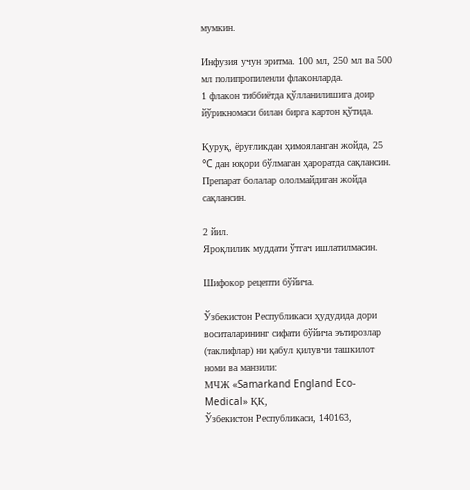мумкин.

Инфузия учун эритма. 100 мл, 250 мл ва 500 мл полипропиленли флаконларда.
1 флакон тиббиётда қўлланилишига доир йўрикномаси билан бирга картон қўтида.

Қуруқ, ёруғликдан ҳимояланган жойда, 25 °C дан юқори бўлмаган ҳароратда сақлансин.
Препарат болалар ололмайдиган жойда сақлансин.

2 йил.
Яроқлилик муддати ўтгач ишлатилмасин.

Шифокор рецепти бўйича.

Ўзбекистон Республикаси ҳудудида дори воситаларининг сифати бўйича эътирозлар (таклифлар) ни қабул қилувчи ташкилот номи ва манзили:
МЧЖ «Samarkand England Eco-Medical» ҚК,
Ўзбекистон Республикаси, 140163,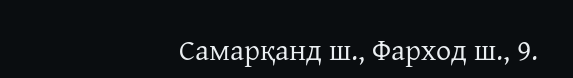Самарқанд ш., Фарход ш., 9.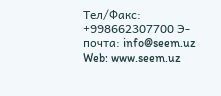Тел/Факс: +998662307700 Э-почта: info@seem.uz Web: www.seem.uz